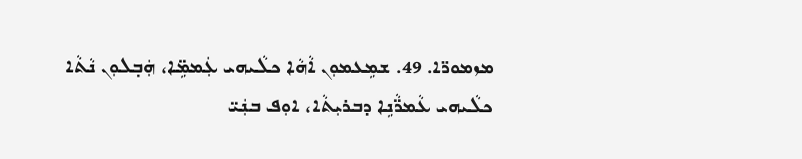ܡܙܡܘܪ̈ܐ. 49. ܫܡܹܥܡܘܼܢ ܐܵܗܵܐ ܟܠܵܝܗ‌ܝ ܥܲܡܡܹ̈ܐ، ܗܲܒ݂ܠܘܼܢ ܢܵܬܵ‌ܐ ܟܠܵܝܗ‌ܝ ܥܵܡܪ̈ܵܢܹܐ ܕܒܪܝܼܬܵ‌ܐ، ܐܘܼܦ ܒܢܲܝ̈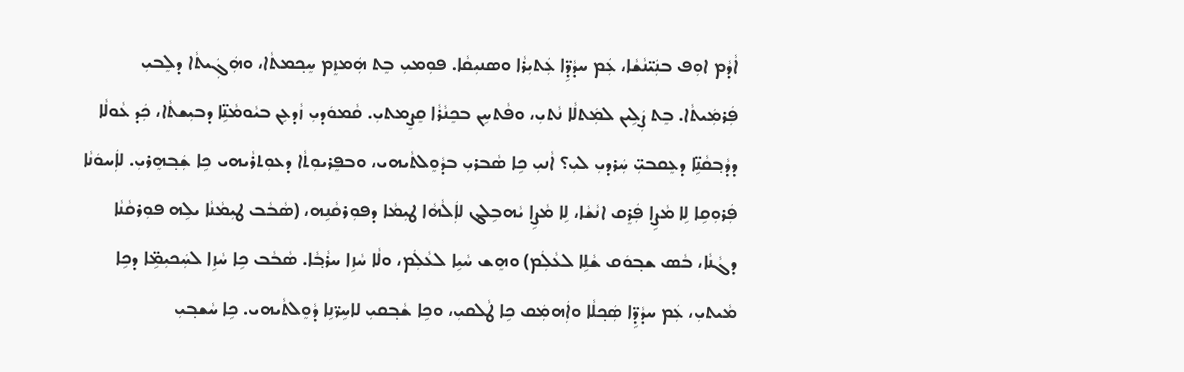ܐܵܕܵܡ ܐܘܼܦ ܒܢܲܝ̈ܢܵܫܵܐ، ܥܲܡ ܚܕܵܕܹ̈ܐ ܥܲܬܝܼܪܵܐ ܘܣܢܝܼܩܵܐ. ܦܘܼܡܝܼ ܒܸܬ ܗܲܡܙܸܡ ܚܸܟ݂ܡܬܵ‌ܐ، ܘܗܲܓܲܝܬܵ‌ܐ ܕܠܸܒܝܼ ܦܲܪܡܲܝܬܵ‌ܐ. ܒܸܬ ܨܲܠܹܝܢ ܠܡܲܬܠܵܐ ܢܵܬ‌ܝܼ، ܘܦܵܬܚܹܢ ܒܟܸܢܵܪܵܐ ܩܸܨܸܡܬ‌ܝܼ. ܩܵܡܘܿܕܝܼ ܙܵܕܥܹܢ ܒܝܵܘܡܵܢܹ̈ܐ ܕܒܝܼܫܬܵ‌ܐ، ܟܲܕ ܥܵܘܠܵܐ ܕܕܵܒ݂ܩܵܢܹ̈ܐ ܕܥܸܩܒܝܼ̈ ܚܲܪܕܝܼ ܠܝܼ؟ ܐܵܢܝܼ ܟܹܐ ܣܵܒܪܝܼ ܒܕܵܘܸܠܬܵܝܗ‌ܝ، ܘܒܦܸܪܝܘܼܬܵ‌ܐ ܕܥܘܼܬܪܵܝܗ‌ܝ ܟܹܐ ܫܲܒ݂ܗܸܪܝܼ. ܠܐܲܚܘܿܢܵܐ ܦܲܪܘܼܩܹܐ ܠܹܐ ܡܵܨܹܐ ܦܲܪܸܩ ܐܢܵܫܵܐ، ܠܹܐ ܡܵܨܹܐ ܝܵܗܒܹܠܔ ܠܐܲܠܵܗܵܐ ܛܝܼܡܵܐ ܕܦܘܼܪܩܵܢܹܗ، (ܣܵܒܵܒ ܛܝܼܡܵܢܵܐ ܝܠܹܗ ܦܘܼܪܩܵܢܵܐ ܕܓܵܢܵܐ، ܒܵܣ ܫܒ݂ܘܿܩ ܫܵܠܹܐ ܠܥܵܠܲܡ) ܘܗܸܫ ܚܵܝܹܐ ܠܥܵܠܲܡ، ܘܠܵܐ ܚܵܙܹܐ ܚܪܵܒ݂ܵܐ. ܣܵܒܵܒ ܟܹܐ ܚܵܙܹܐ ܠܚܲܟܝܼܡܹ̈ܐ ܕܟܹܐ ܡܵܝܬ‌ܝܼ، ܥܲܡ ܚܕܵܕܹ̈ܐ ܣܲܟ݂ܠܵܐ ܘܐܲܗܡܲܩ ܟܹܐ ܛܵܠܩܝܼ، ܘܟܹܐ ܫܵܒ݂ܩܝܼ ܠܐܚܹܪ̈ܢܹܐ ܕܵܘܸܠܬܵܝܗ‌ܝ. ܟܹܐ ܚܵܫܒ݂ܝܼ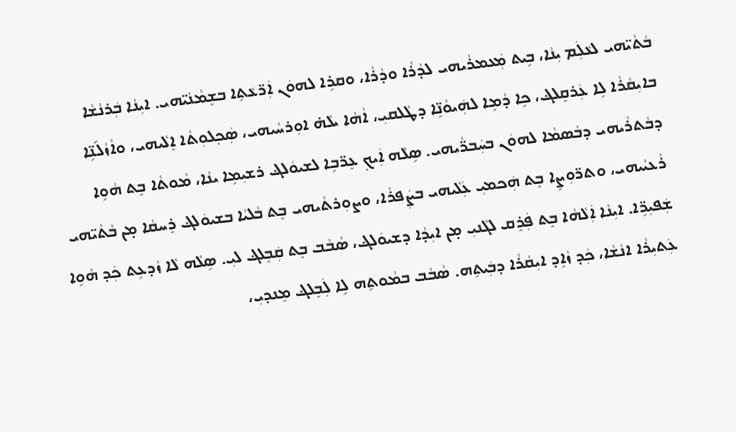ܒܵܬܵܝ̈ܗ‌ܝ ܠܥܵܠܲܡ ܝܼܢܵܐ، ܒܹܝܬ ܡܲܥܡܪܵܝܗ‌ܝ ܠܕܵܪܵܐ ܘܕܵܪܵܐ، ܘܩܪܹܐ ܠܗܘܿܢ ܐܲܪ̈ܥܵܬܹ‌ܐ ܒܫܸܡܵܢܵܝ̈ܗ‌ܝ. ܐܝܼܢܵܐ ܒܲܪܢܵܫܵܐ ܒܐܝܼܩܵܪܵܐ ܠܹܐ ܥܲܪܩܸܠܔ، ܟܹܐ ܕܵܡܹܐ ܠܗܲܝܘܵܢܹ̈ܐ ܕܛܵܠܩܝܼ، ܐܵܗܵܐ ܝܠܵܗ̇ ܐܘܼܪܚܵܝܗ‌ܝ، ܣܲܟ݂ܠܘܼܬܵ‌ܐ ܐܸܠܵܝܗ‌ܝ، ܘܐܵܙܵܠ݇ܢܹ̈ܐ ܕܒܵܬܪܵܝܗ‌ܝ ܕܒܵܣܡܵܐ ܠܗܘܿܢ ܒܚܲܒܪ̈ܵܝܗ‌ܝ. ܣܹܠܵܗ ܐܲܝܟ݂ ܥܸܪ̈ܒܹܐ ܠܫܝܘܿܠܔ ܪܫܝܼܡܹܐ ܝܢܵܐ، ܡܵܘܬܵ‌ܐ ܒܸܬ ܗܵܘܹܐ ܪܵܥܝܵܝܗ‌ܝ، ܘܬܪ̈ܘܼܨܹܐ ܒܸܬ ܗܲܟܡܝܼ ܥܲܠܵܝܗ‌ܝ ܒܨܲܦܪܵܐ، ܘܨܘܼܪܬܵܝܗ‌ܝ ܒܸܬ ܒܵܠܝܵܐ ܒܫܝܘܿܠܔ ܪܸܚܩܵܐ ܡ̣ܢ ܒܵܬܵܝ̈ܗ‌ܝ ܫܲܦܝܼܪܹ̈ܐ. ܐܝܼܢܵܐ ܐܲܠܵܗܵܐ ܒܸܬ ܦܲܪܸܩ ܠܓܵܢܝܼ ܡ̣ܢ ܐܝܼܕܵܐ ܕܫܝܘܿܠܔ، ܣܵܒܵܒ ܒܸܬ ܩܲܒܸܠܔ ܠܝܼ. ܣܹܠܵܗ ܠܵܐ ܙܵܕܥܹܬ ܟܲܕ ܗܵܘܹܐ ܥܲܬܝܼܪܵܐ ܐܢܵܫܵܐ، ܟܲܕ ܙܵܐܹܕ ܐܝܼܩܵܪܵܐ ܕܒܲܝܬܹܗ. ܣܵܒܵܒ ܒܡܵܘܬܹܗ ܠܹܐ ܠܲܒܸܠܔ ܡܸܢܕܝܼ،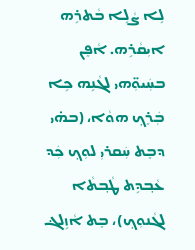ܠܹܐ ܨܵܠܹܐ ܒܵܬܪܹܗ ܐܝܼܩܵܪܹܗ. ܐܵܦܸܢ ܒܚܲܝܘܼ̈ܗ‌ܝ ܠܓܵܢܹܗ ܟܹܐ ܒܲܪܸܟ݂ ܗܘܵܐ، (ܒܗ̇ܝ ܕܒܸܬ ܚܲܩܪܝܼ ܠܘܼܟ݂ ܟܲܕ ܥܵܒ݂ܕܹܬ ܛܵܒ݂ܬܵ‌ܐ ܠܓܵܢܘܼܟ݂)، ܒܸܬ ܐܵܙܹܠܔ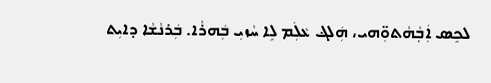ܠܟܸܣ ܐܲܒ݂ܵܗܵܬܘܼ̈ܗ‌ܝ، ܗܲܠܔ ܥܵܠܲܡ ܠܹܐ ܚܵܙܝܼ ܒܲܗܪܵܐ. ܒܲܪܢܵܫܵܐ ܕܐܝܼܬ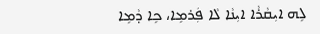ܠܹܗ ܐܝܼܩܵܪܵܐ ܐܝܼܢܵܐ ܠܵܐ ܦܲܪܡܹܐ، ܟܹܐ ܕܵܡܹܐ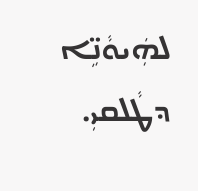ܠܗܲܝܘܵܢܹ̈ܐ ܕܛܵܠܩܝܼ.